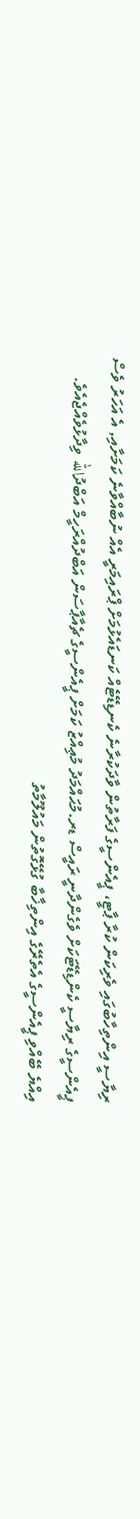ރިޔާސީ އިންތިހާބުގައި ވެރިކަން ކުރާ ޕާޓީ، ޕީއެންސީގެ ފަރާތުން ވާދަކުރާނެ ކެނޑިޑޭޓެއް ކަނޑައެޅުމަށް ޕްރައިމަރީ އެއް ނުބާއްވާނެ ކަމަށާއި, އެ އަހަރު ވެސް ޕީއެންސީގެ ރިޔާސީ ކެންޑިޑޭޓަކަށް ވެގެންދާނީ ރައީސް ޑރ.މުޙައްމަދު މުޢިއްޒު ކަމަށް ޕީއެންސީގެ ޗެއާޕާސަން އަބްދުއްރަހީމް އަބްދުالله ވިދާޅުވެއްޖެއެވެ.
އިއްޔެ ބޭއްވި ޕީއެންސީގެ އެތެރޭގެ އިންތިޚާބާ ގުޅޭގޮތުން މައުލޫމާތު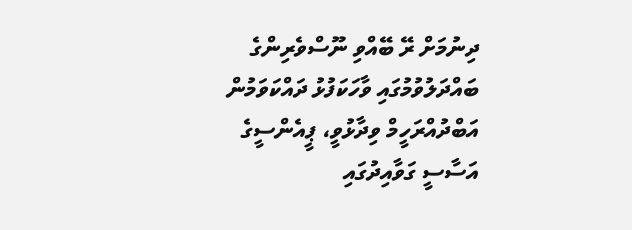ދިނުމަށް ރޭ ބޭއްވި ނޫސްވެރިންގެ ބައްދަލުވުމުގައި ވާހަކަފުޅު ދައްކަވަމުން އަބްދުއްރަހީމް ވިދާޅުވީ، ޕީއެންސީގެ އަސާސީ ގަވާއިދުގައި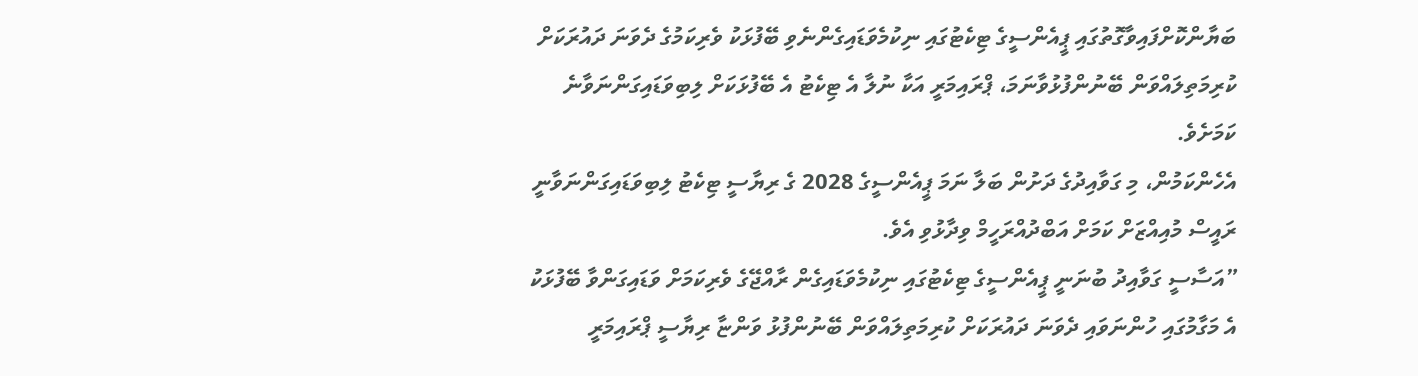ބަޔާންކޮށްފައިވާގޮތުގައި ޕީއެންސީގެ ޓިކެޓުގައި ނިކުމެވަޑައިގެންނެވި ބޭފުޅަކު ވެރިކަމުގެ ދެވަނަ ދައުރަކަށް ކުރިމަތިލައްވަން ބޭނުންފުޅުވާނަމަ، ޕްރައިމަރީ އަކާ ނުލާ އެ ޓިކެޓު އެ ބޭފުޅަކަށް ލިބިވަޑައިގަންނަވާނެ ކަމަށެވެ.
އެހެންކަމުން، މި ގަވާއިދުގެ ދަށުން ބަލާ ނަމަ ޕީއެންސީގެ 2028 ގެ ރިޔާސީ ޓިކެޓު ލިބިވަޑައިގަންނަވާނީ ރައީސް މުއިއްޒަށް ކަމަށް އަބްދުއްރަހީމް ވިދާޅުވި އެވެ.
”އަސާސީ ގަވާއިދު ބުނަނީ ޕީއެންސީގެ ޓިކެޓުގައި ނިކުމެވަޑައިގެން ރާއްޖޭގެ ވެރިކަމަށް ވަޑައިގަންވާ ބޭފުޅަކު އެ މަގާމުގައި ހުންނަވައި ދެވަނަ ދައުރަކަށް ކުރިމަތިލައްވަން ބޭނުންފުޅު ވަންޏާ ރިޔާސީ ޕްރައިމަރީ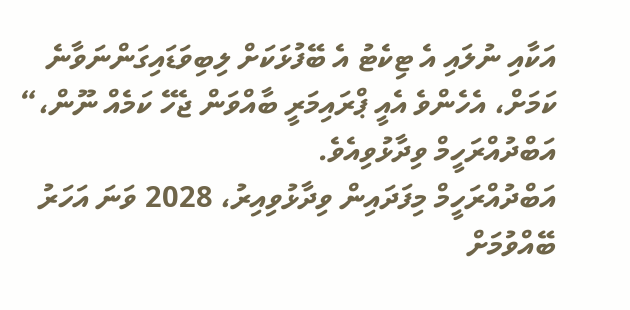އަކާއި ނުލައި އެ ޓިކެޓު އެ ބޭފުޅަކަށް ލިބިވަޑައިގަންނަވާނެ ކަމަށް، އެހެންވެ އެއީ ޕްރައިމަރީ ބާއްވަން ޖެހޭ ކަމެއް ނޫން،“
އަބްދުއްރަހީމް ވިދާޅުވިއެވެ.
އަބްދުއްރަހީމް މިފަދައިން ވިދާޅުވިއިރު، 2028 ވަނަ އަހަރު ބޭއްވުމަށް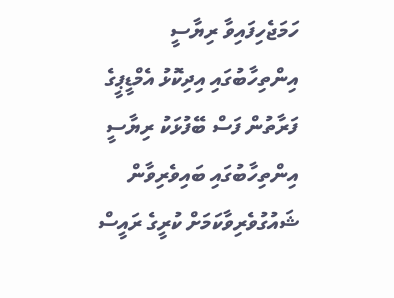ހަމަޖެހިފައިވާ ރިޔާސީ އިންތިހާބުގައި އިދިކޮޅު އެމްޑީޕީގެ ފަރާތުން ފަސް ބޭފުޅަކު ރިޔާސީ އިންތިހާބުގައި ބައިވެރިވާން ޝައުގުވެރިވާކަމަށް ކުރީގެ ރައީސް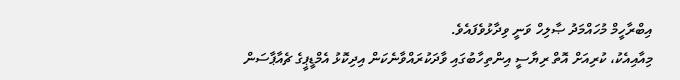އިބްރާހީމް މުހައްމަދު ޞާލިހް ވަނީ ވިދާޅުވެފައެވެ.
މިއާއިއެކު، ކުރިއަށް އޮތް ރިޔާސީ އިންތިހާބުގައި ވާދަކުރައްވާނެކަން އިދިކޮޅު އެމްޑީޕީގެ ޗެއާޕާސަން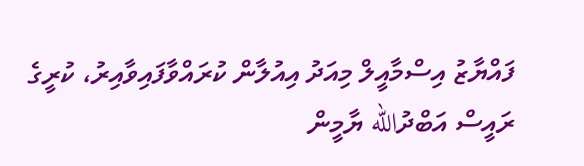ފައްޔާޒު އިސްމާއީލް މިއަދު އިއުލާން ކުރައްވާފައިވާއިރު، ކުރީގެ ރައީސް އަބްދުالله ޔާމީން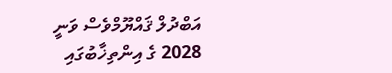އަބްދުލް ޤައްޔޫމްވެސް ވަނީ 2028 ގެ އިންތިޚާބުގައި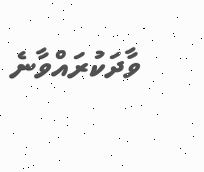ވާދަކުރައްވާނެ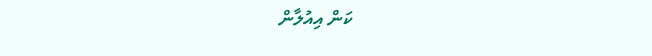ކަން އިއުލާން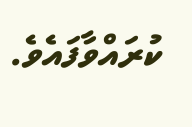ކުރައްވާފައެވެ.